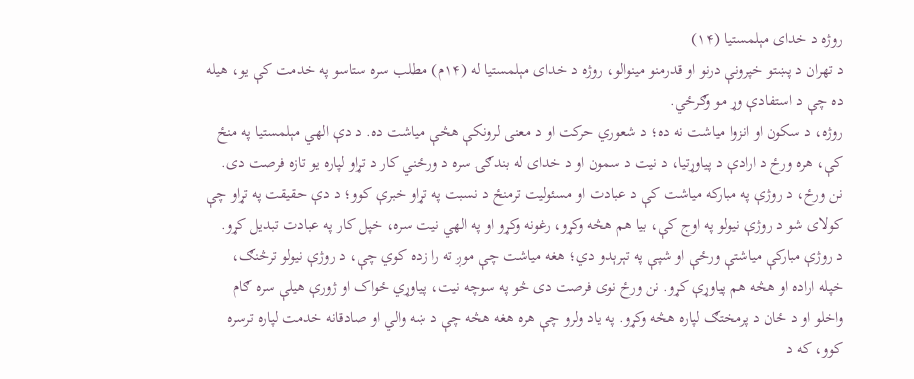روژه د خدای مېلمستیا (۱۴)
د تهران د پښتو خپرونې درنو او قدرمنو مینوالو، روژه د خدای مېلمستیا له (۱۴م) مطلب سره ستاسو په خدمت کې یو، هیله ده چې د استفادې وړ مو وګرځي.
روژه، د سکون او انزوا میاشت نه ده؛ د شعوري حرکت او د معنی لرونکې هڅې میاشت ده. د دې الهي مېلمستیا په منځ کې، هره ورځ د ارادې د پیاوړتیا، د نیت د سمون او د خدای له بندګۍ سره د ورځني کار د تړاو لپاره یو تازه فرصت دی. نن ورځ، د روژې په مبارکه میاشت کې د عبادت او مسئولیت ترمنځ د نسبت په تړاو خبرې کوو؛ د دې حقیقت په تړاو چې کولای شو د روژې نیولو په اوج کې، بیا هم هڅه وکړو، رغونه وکړو او په الهي نیت سره، خپل کار په عبادت تبدیل کړو.
د روژې مبارکې میاشتې ورځې او شپې په تېرېدو دي؛ هغه میاشت چې موږ ته را زده کوي چې، د روژې نیولو ترڅنګ، خپله اراده او هڅه هم پیاوړې کړو. نن ورځ نوی فرصت دی څو په سوچه نیت، پیاوړي ځواک او ژورې هیلې سره ګام واخلو او د ځان د پرمختګ لپاره هڅه وکړو. په یاد ولرو چې هره هغه هڅه چې د ښه والي او صادقانه خدمت لپاره ترسره کوو، که د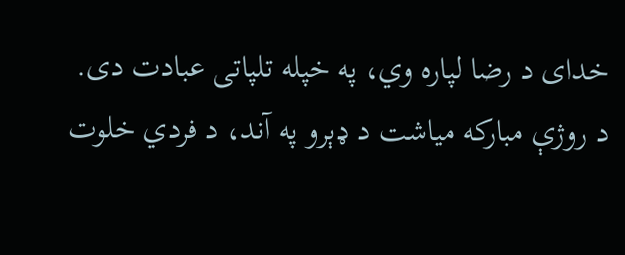خدای د رضا لپاره وي، په خپله تلپاتی عبادت دی.
د روژې مبارکه میاشت د ډېرو په آند، د فردي خلوت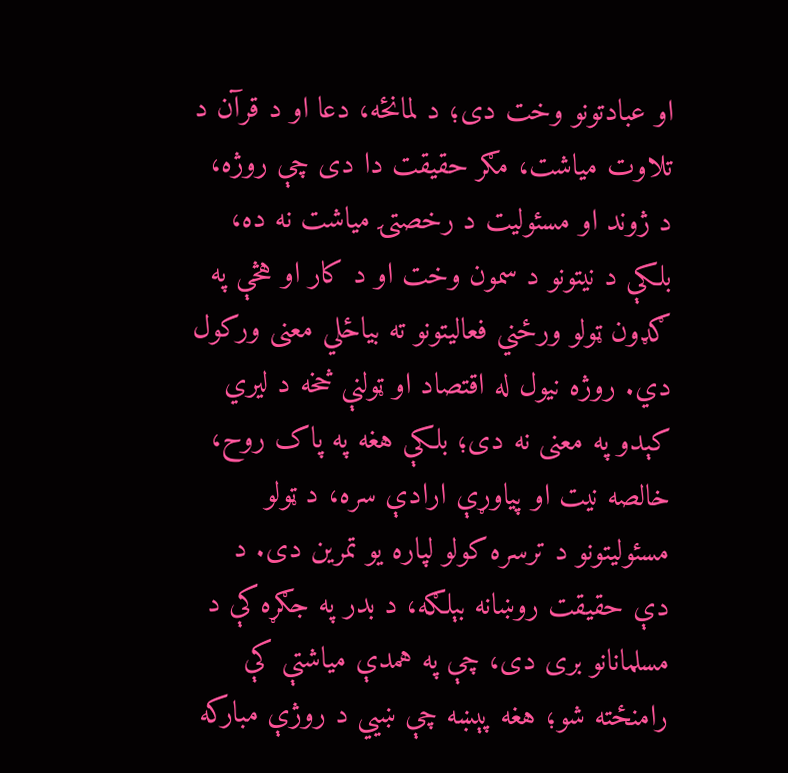او عبادتونو وخت دی؛ د لمانځه، دعا او د قرآن د تلاوت میاشت، مګر حقیقت دا دی چې روژه، د ژوند او مسئولیت د رخصتۍ میاشت نه ده، بلکې د نیتونو د سمون وخت او د کار او هڅې په ګډون ټولو ورځني فعالیتونو ته بیاځلي معنی ورکول دي. روژه نیول له اقتصاد او ټولنې څخه د لیري کېدو په معنی نه دی؛ بلکې هغه په پاک روح، خالصه نیت او پیاوړې ارادې سره، د ټولو مسئولیتونو د ترسره کولو لپاره یو تمرین دی. د دې حقیقت روښانه بېلګه، د بدر په جګړه کې د مسلمانانو بری دی، چې په همدې میاشتې کې رامنځته شو؛ هغه پېښه چې ښيي د روژې مبارکه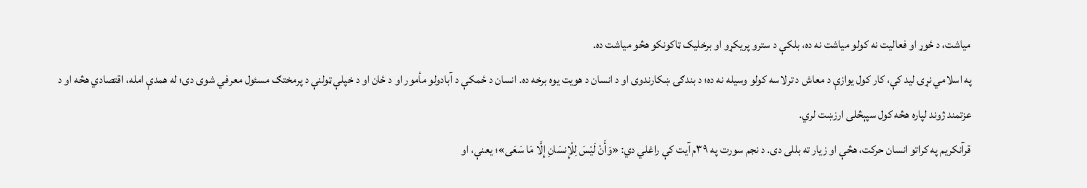میاشت، د ځوړ او فعالیت نه کولو میاشت نه ده، بلکې د سترو پریکړو او برخلیک ټاکونکو هڅو میاشت ده.
په اسلامي نړۍ لید کې، کار کول یوازې د معاش د ترلاسه کولو وسیله نه ده؛ د بندګۍ ښکارندوی او د انسان د هویت یوه برخه ده. انسان د ځمکې د آبادولو مأمور او د ځان او د خپلې ټولنې د پرمختګ مسئول معرفي شوی دی؛ له همدې امله، اقتصادي هڅه او د عزتمند ژوند لپاره هڅه کول سپېڅلی ارزښت لري.
قرآنکریم په کراتو انسان حرکت، هڅې او زیار ته بللی دی. د نجم سورت په ۳۹م آیت کې راغلي دي: «وَأَنْ لَیْسَ لِلْإِنسَانِ إِلَّا مَا سَعَى»؛ یعنې، او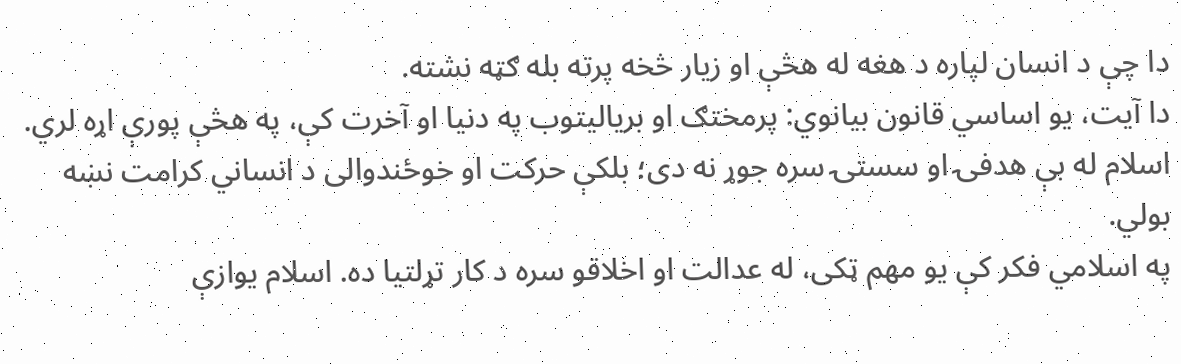دا چې د انسان لپاره د هغه له هڅې او زیار څخه پرته بله ګټه نشته.
دا آیت، یو اساسي قانون بیانوي: پرمختګ او بریالیتوب په دنیا او آخرت کې، په هڅې پورې اړه لري. اسلام له بې هدفۍ او سستۍ سره جوړ نه دی؛ بلکې حرکت او خوځندوالی د انساني کرامت نښه بولي.
په اسلامي فکر کې یو مهم ټکی، له عدالت او اخلاقو سره د کار تړلتیا ده. اسلام یوازې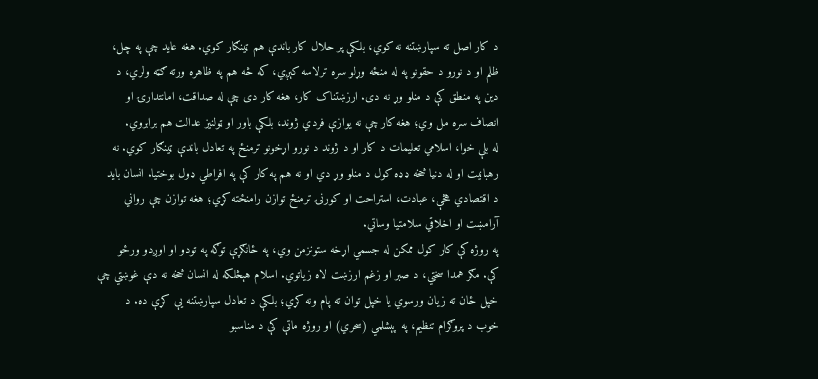د کار اصل ته سپارښتنه نه کوي، بلکې پر حلال کار باندې هم ټینګار کوي. هغه عاید چې په چل، ظلم او د نورو د حقونو په له منځه وړلو سره ترلاسه کېږي، که څه هم په ظاهره ورته ګټه ولري، د دین په منطق کې د منلو وړ نه دی. ارزښتناک کار، هغه کار دی چې له صداقت، امانتدارۍ او انصاف سره مل وي؛ هغه کار چې نه یوازې فردي ژوند، بلکې باور او ټولنیز عدالت هم برابروي.
له بلې خوا، اسلامي تعلیمات د کار او د ژوند د نورو اړخونو ترمنځ په تعادل باندې ټینګار کوي. نه رهبانیت او له دنیا څخه ډډه کول د منلو وړ دي او نه هم په کار کې په افراطي ډول بوختیا. انسان باید د اقتصادي هڅې، عبادت، استراحت او کورنۍ ترمنځ توازن رامنځته کړي؛ هغه توازن چې رواني آرامښت او اخلاقي سلامتیا وساتي.
په روژه کې کار کول ممکن له جسمي اړخه ستونزمن وي، په ځانګړې توګه په تودو او اوږدو ورځو کې. مګر همدا سختي، د صبر او زغم ارزښت لاه زیاتوي. اسلام هېڅلکه له انسان څخه نه دې غوښتي چې خپل ځان ته زیان ورسوي یا خپل توان ته پام ونه کړي؛ بلکې د تعادل سپارښتنه یې کړې ده. د خوب د پروګرام تنظیم، په پېشلمي (سحري) او روژه ماتې کې د مناسبو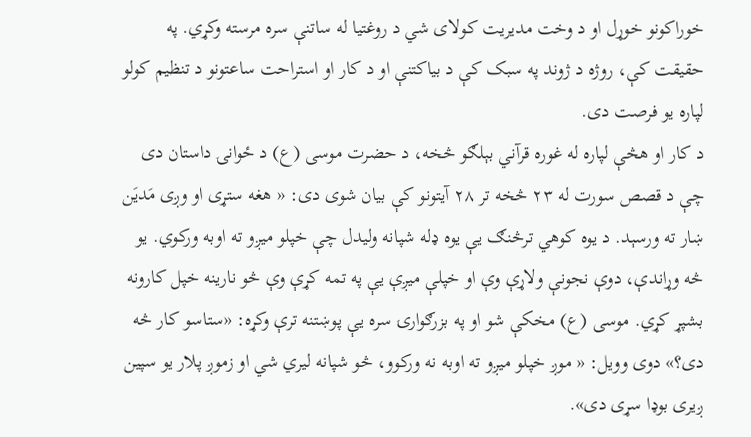خوراکونو خوړل او د وخت مدیریت کولای شي د روغتیا له ساتنې سره مرسته وکړي. په حقیقت کې، روژه د ژوند په سبک کې د بیاکتنې او د کار او استراحت ساعتونو د تنظیم کولو لپاره یو فرصت دی.
د کار او هڅې لپاره له غوره قرآني بېلګو څخه، د حضرت موسی (ع) د ځوانۍ داستان دی چې د قصص سورت له ۲۳ څخه تر ۲۸ آیتونو کې بیان شوی دی: « هغه ستړی او وږی مَدیَن ښار ته ورسېد. د یوه کوهي ترڅنګ یې یوه ډله شپانه ولیدل چې خپلو میږو ته اوبه ورکوي. یو څه وړاندې، دوې نجونې ولاړې وې او خپلې میږې یې په تمه کړې وې څو نارینه خپل کارونه بشپړ کړي. موسی (ع) مخکې شو او په بزرګوارۍ سره یې پوښتنه ترې وکړه: «ستاسو کار څه دی؟» دوی وویل: « موږ خپلو میږو ته اوبه نه ورکوو، څو شپانه لیري شي او زموږ پلار یو سپین ږیری بوډا سړی دی».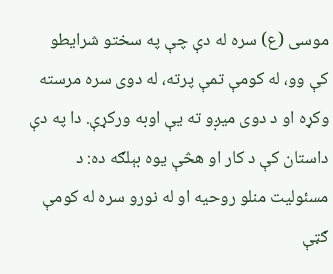موسی (ع) سره له دې چې په سختو شرایطو کې وو، له کومې تمې پرته، له دوی سره مرسته وکړه او د دوی میږو ته یې اوبه ورکړې. دا په دې داستان کې د کار او هڅې یوه بېلګه ده: د مسئولیت منلو روحیه او له نورو سره له کومې ګټې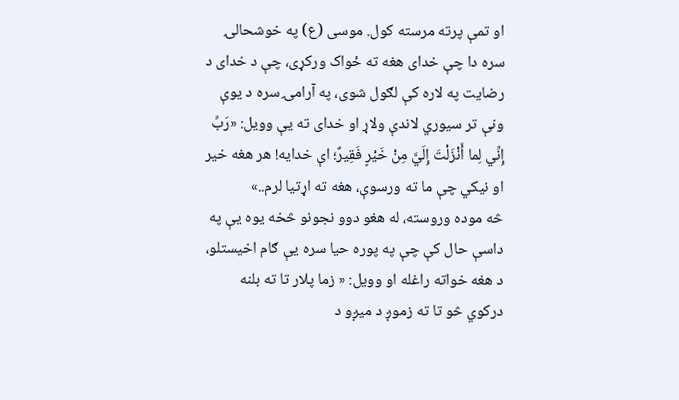او تمې پرته مرسته کول. موسی (ع) په خوشحالۍ سره دا چې خدای هغه ته ځواک ورکړی، چې د خدای د رضایت په لاره کې لګول شوی، په آرامۍ سره د یوې ونې تر سیوري لاندې ولاړ او خدای ته یې وویل: «رَبِّ إِنِّي لِما أَنْزَلْتَ إِلَيَّ مِنْ خَيْرٍ فَقِيرٌ؛ اې خدایه! هر هغه خیر او نیکي چې ما ته ورسوې، هغه ته اړتیا لرم..»
څه موده وروسته، له هغو دوو نجونو څخه یوه یې په داسې حال کې چې په پوره حیا سره یې ګام اخیستلو، د هغه خواته راغله او وویل: « زما پلار تا ته بلنه درکوي څو تا ته زموږ د میږو د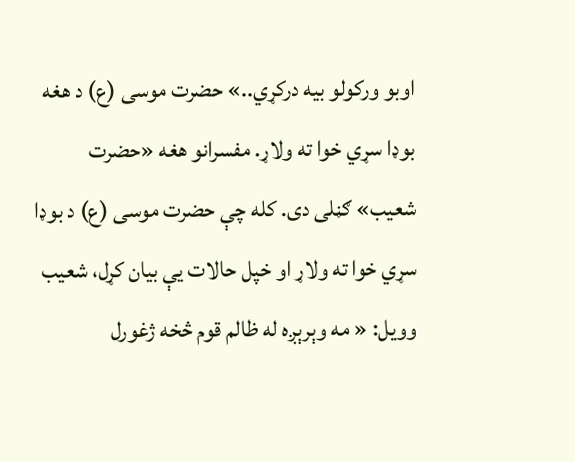اوبو ورکولو بیه درکړي..» حضرت موسی (ع) د هغه بوډا سړي خوا ته ولاړ. مفسرانو هغه «حضرت شعیب» ګڼلی دی. کله چې حضرت موسی (ع) د بوډا سړي خوا ته ولاړ او خپل حالات یې بیان کړل، شعیب وویل: « مه وېرېږه له ظالم قوم څخه ژغورل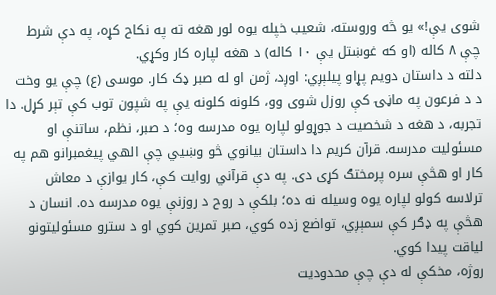شوی یې!» یو څه وروسته، شعیب خپله یوه لور هغه ته په نکاح کړه، په دې شرط چې ۸ کاله (او که غوښتل یې ۱۰ کاله) د هغه لپاره کار وکړي.
دلته د داستان دویم پړاو پیلېږي: اوږد، ژمن او له صبر ډک کار. موسی (ع) چې یو وخت د د فرعون په ماڼۍ کې روزل شوی وو، کلونه کلونه یې په شپون توب کې تېر کړل. دا تجربه، د هغه د شخصیت د جوړولو لپاره یوه مدرسه وه؛ د صبر، نظم، ساتنې او مسئولیت مدرسه. قرآن کریم دا داستان بیانوي څو وښيي چې الهي پیغمبرانو هم په کار او هڅې سره پرمختګ کړی دی. په دې قرآني روایت کې، کار یوازې د معاش ترلاسه کولو لپاره یوه وسیله نه ده؛ بلکې د روح د روزنې یوه مدرسه ده. انسان د هڅې په ډګر کې سمېږي، تواضع زده کوي، صبر تمرین کوي او د سترو مسئولیتونو لیاقت پیدا کوي.
روژه، مخکې له دې چې محدودیت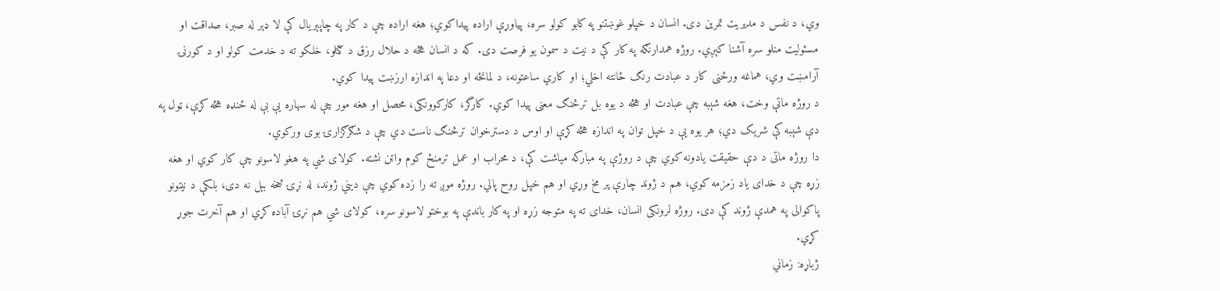وي، د نفس د مدیریت تمرین دی. انسان د خپلو غوښتنو په کابو کولو سره، پیاوړې اراده پیداکوي؛ هغه اراده چې د کار په چاپېریال کې لا ډېر له صبر، صداقت او مسئولیت منلو سره آشنا کېږي. روژه همدارنګه په کار کې د نیت د سمون یو فرصت دی. که د انسان هڅه د حلال رزق د ګټلو، خلکو ته د خدمت کولو او د کورنۍ آرامښت وي، هماغه ورځنی کار د عبادت رنګ ځانته اخلي؛ او کاري ساعتونه، د لمانځه او دعا په اندازه ارزښت پیدا کوي.
د روژه ماتې وخت، هغه شېبه چې عبادت او هڅه د یوه بل ترڅنګ معنی پیدا کوي. کارگر، کارکوونکی، محصل او هغه مور چې له سهاره یې بې له ځنډه هڅه کړې، ټول په دې شېبه کې شریک دي؛ هر یوه یې د خپل توان په اندازه هڅه کړې او اوس د دسترخوان ترڅنګ ناست دي چې د شګرګزارۍ بوی ورکوي.
دا روژه ماتی د دې حقیقت یادونه کوي چې د روژې په مبارکه میاشت کې، د محراب او عمل ترمنځ کوم واټن نشته. کولای شي په هغو لاسونو چې کار کوي او هغه زړه چې د خدای یاد زمزمه کوي، هم د ژوند چارې پر مخ وړي او هم خپل روح پالي. روژه موږ ته را زده کوي چې دیني ژوند، له نړۍ څخه بېل نه دی، بلکې د نیتونو پاکوالی په همدې ژوند کې دی. روژه لرونکی انسان، خدای ته په متوجه زړه او په کار باندې په بوختو لاسونو سره، کولای شي هم نړۍ آباده کړي او هم آخرت جوړ کړي.
ژباړه: زماني